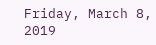Friday, March 8, 2019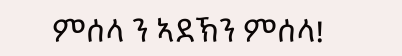ምሰላ ን ኣደኽን ምሰላ!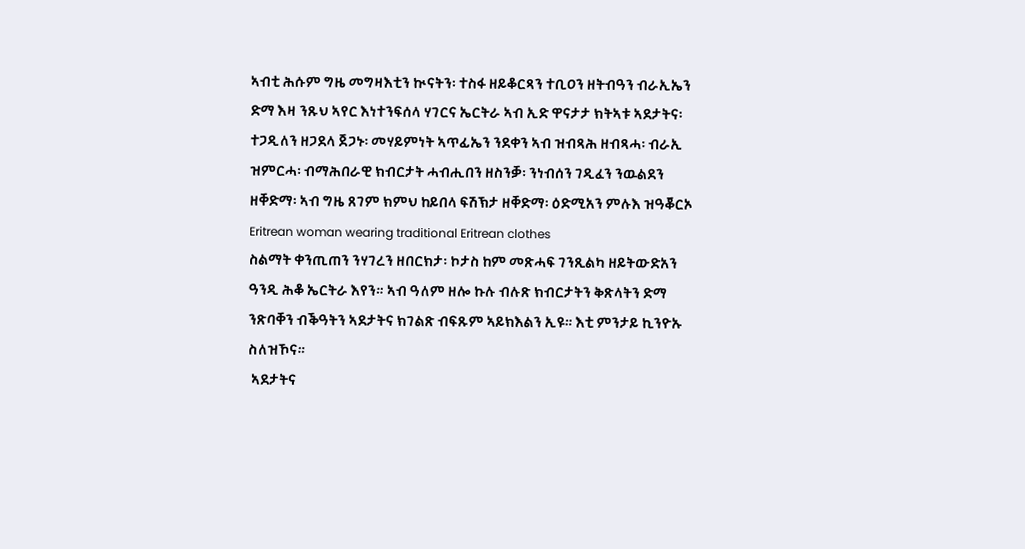ኣብቲ ሕሱም ግዜ መግዛእቲን ኲናትን፡ ተስፋ ዘይቆርጻን ተቢዐን ዘትብዓን ብራኢኤን ድማ እዛ ንጹህ ኣየር እነተንፍሰላ ሃገርና ኤርትራ ኣብ ኢድ ዋናታታ ክትኣቱ ኣደታትና፡ ተጋዲለን ዘጋደላ ጀጋኑ፡ መሃይምነት ኣጥፊኤን ንደቀን ኣብ ዝብጻሕ ዘብጻሓ፡ ብራኢ ዝምርሓ፡ ብማሕበራዊ ክብርታት ሓብሒበን ዘስንቓ፡ ንነብሰን ገዲፈን ንዉልደን ዘቐድማ፡ ኣብ ግዜ ጸገም ክምህ ከይበላ ፍሽኽታ ዘቐድማ፡ ዕድሚአን ምሉእ ዝዓቖርኦ
Eritrean woman wearing traditional Eritrean clothes
ስልማት ቀንጢጠን ንሃገረን ዘበርክታ፡ ኮታስ ከም መጽሓፍ ገንጺልካ ዘይትውድአን ዓንዲ ሕቆ ኤርትራ እየን። ኣብ ዓለም ዘሎ ኩሉ ብሉጽ ክብርታትን ቅጽላትን ድማ ንጽባቐን ብቕዓትን ኣደታትና ክገልጽ ብፍጹም ኣይክእልን ኢዩ። እቲ ምንታይ ኪንዮኡ ስለዝኾና።
 ኣደታትና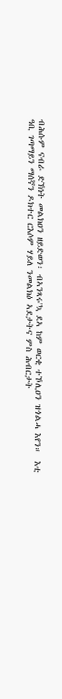ብሕሱም ናብራ ድኽነት መልክዐን ዘይድወን፡ ብኣንጻሩ'ኳ ደኣ ከም ወርቂ ተኾሊዐን ዝጎልሓ እየን።  እቲ ዓቢ ገጣማይን ማሰኛን ዶክተር ርእሶም ሃይለ ንመልክዕ ኣደታትና ምስ ሕብርታት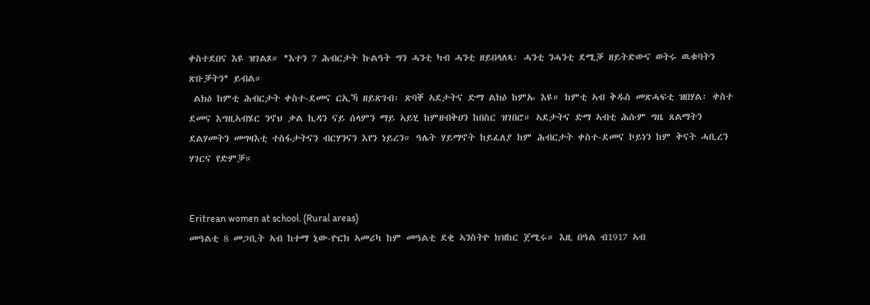ቀስተደበና እዩ ዝገልጾ። *እተን 7 ሕብርታት ኩልዓት ግን ሓንቲ ካብ ሓንቲ ዘይበላለጻ፡ ሓንቲ ንሓንቲ ደሚቓ ዘይትድውና ወትሩ ዉቁባትን ጽቡቓትን* ይብል።
 ልክዕ ከምቲ ሕብርታት ቀስተ-ደመና ርኢኻ ዘይጽገብ፡ ጽባቐ ኣደታትና ድማ ልክዕ ከምኡ እዩ። ከምቲ ኣብ ቅዱስ መጽሓፍቲ ዝበሃል፡ ቀስተ ደመና እግዚኣብሄር ንኖህ ቃል ኪዳን ናይ ሰላምን ማይ ኣይሂ ከምዘብቅዐን ከበስር ዝገበሮ። ኣደታትና ድማ ኣብቲ ሕሱም ግዜ ጸልማትን ደልሃመትን መግዛእቲ ተስፋታትናን ብርሃንናን እየን ነይረን። ዓሌት ሃይማኖት ከይፈለያ ከም ሕብርታት ቀስተ-ደመና ኮይነን ከም ቅናት ሓቢረን ሃገርና የድምቓ።


Eritrean women at school. (Rural areas)
መዓልቲ 8 መጋቢት ኣብ ከተማ ኒው-ዮርክ ኣመሪካ ከም መዓልቲ ደቂ ኣንስትዮ ክዝከር ጀሚሩ። እዚ በዓል ብ1917 ኣብ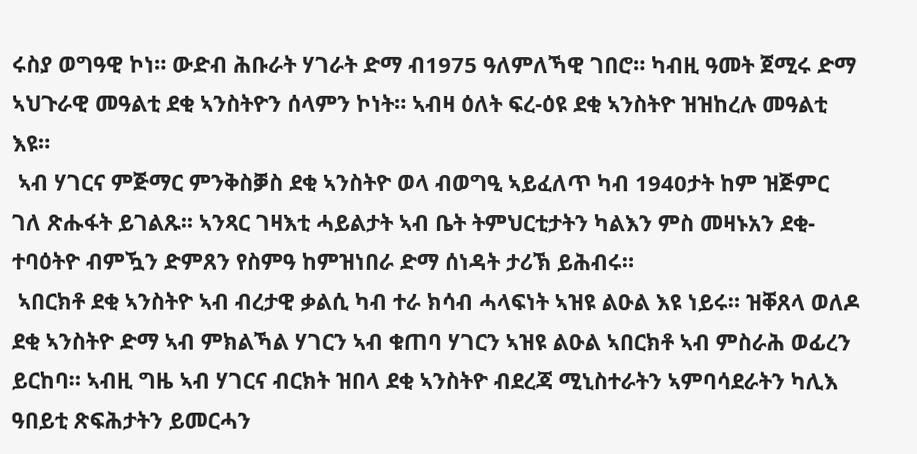ሩስያ ወግዓዊ ኮነ። ውድብ ሕቡራት ሃገራት ድማ ብ1975 ዓለምለኻዊ ገበሮ። ካብዚ ዓመት ጀሚሩ ድማ ኣህጉራዊ መዓልቲ ደቂ ኣንስትዮን ሰላምን ኮነት። ኣብዛ ዕለት ፍረ-ዕዩ ደቂ ኣንስትዮ ዝዝከረሉ መዓልቲ እዩ።
 ኣብ ሃገርና ምጅማር ምንቅስቓስ ደቂ ኣንስትዮ ወላ ብወግዒ ኣይፈለጥ ካብ 1940ታት ከም ዝጅምር ገለ ጽሑፋት ይገልጹ፡፡ ኣንጻር ገዛእቲ ሓይልታት ኣብ ቤት ትምህርቲታትን ካልእን ምስ መዛኑአን ደቂ-ተባዕትዮ ብምዃን ድምጸን የስምዓ ከምዝነበራ ድማ ሰነዳት ታሪኽ ይሕብሩ።
 ኣበርክቶ ደቂ ኣንስትዮ ኣብ ብረታዊ ቃልሲ ካብ ተራ ክሳብ ሓላፍነት ኣዝዩ ልዑል እዩ ነይሩ። ዝቐጸላ ወለዶ ደቂ ኣንስትዮ ድማ ኣብ ምክልኻል ሃገርን ኣብ ቁጠባ ሃገርን ኣዝዩ ልዑል ኣበርክቶ ኣብ ምስራሕ ወፊረን ይርከባ። ኣብዚ ግዜ ኣብ ሃገርና ብርክት ዝበላ ደቂ ኣንስትዮ ብደረጃ ሚኒስተራትን ኣምባሳደራትን ካሊእ ዓበይቲ ጽፍሕታትን ይመርሓን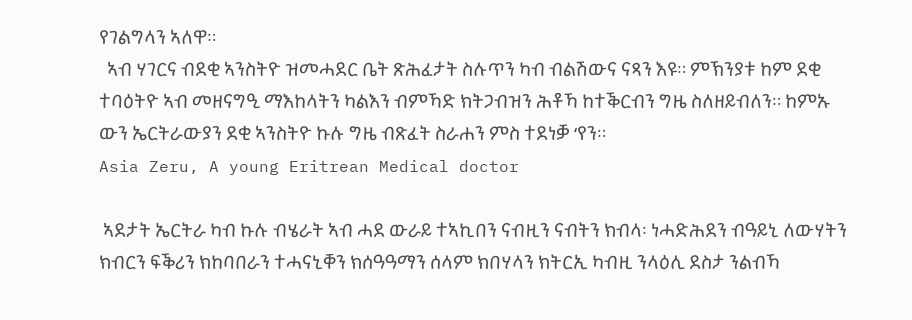የገልግላን ኣለዋ።
  ኣብ ሃገርና ብደቂ ኣንስትዮ ዝመሓደር ቤት ጽሕፈታት ስሉጥን ካብ ብልሽውና ናጻን እዩ። ምኽንያቱ ከም ደቂ ተባዕትዮ ኣብ መዘናግዒ ማእከላትን ካልእን ብምኻድ ክትጋብዝን ሕቶኻ ከተቕርብን ግዜ ስለዘይብለን። ከምኡ ውን ኤርትራውያን ደቂ ኣንስትዮ ኩሉ ግዜ ብጽፈት ስራሐን ምስ ተደነቓ ‘የን።
Asia Zeru, A young Eritrean Medical doctor

 ኣደታት ኤርትራ ካብ ኩሉ ብሄራት ኣብ ሓደ ውራይ ተኣኪበን ናብዚን ናብትን ክብላ፡ ነሓድሕደን ብዓይኒ ለውሃትን ክብርን ፍቕሪን ክከባበራን ተሓናኒቐን ክሰዓዓማን ሰላም ክበሃላን ክትርኢ ካብዚ ንላዕሊ ደስታ ንልብኻ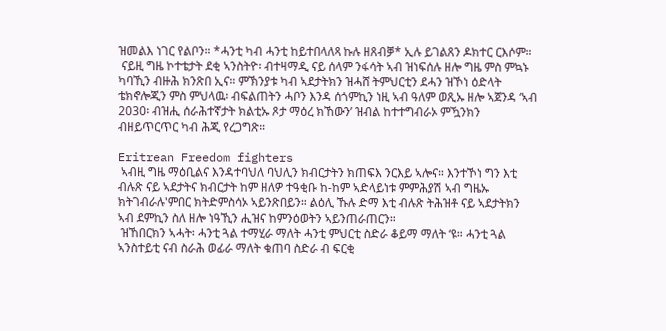ዝመልእ ነገር የልቦን። *ሓንቲ ካብ ሓንቲ ከይተበላለጻ ኩሉ ዘጸብቓ* ኢሉ ይገልጸን ዶክተር ርእሶም።
 ናይዚ ግዜ ኮተቴታት ደቂ ኣንስትዮ፡ ብተዛማዲ ናይ ሰላም ንፋሳት ኣብ ዝነፍሰሉ ዘሎ ግዜ ምስ ምኳኑ ካባኺን ብዙሕ ክንጽበ ኢና። ምኽንያቱ ካብ ኣደታትክን ዝሓሸ ትምህርቲን ደሓን ዝኾነ ዕድላት ቴክኖሎጂን ምስ ምህላዉ፡ ብፍልጠትን ሓቦን እንዳ ሰጎምኪን ነዚ ኣብ ዓለም ወጺኡ ዘሎ ኣጀንዳ ‘ኣብ 2030፡ ብዝሒ ሰራሕተኛታት ክልቲኡ ጾታ ማዕረ ክኸውን’ ዝብል ከተተግብራኦ ምዃንክን ብዘይጥርጥር ካብ ሕጂ የረጋግጽ።

Eritrean Freedom fighters
 ኣብዚ ግዜ ማዕቢልና እንዳተባህለ ባህሊን ክብርታትን ክጠፍእ ንርእይ ኣሎና። እንተኾነ ግን እቲ ብሉጽ ናይ ኣደታትና ክብርታት ከም ዘለዎ ተዓቂቡ ከ-ከም ኣድላይነቱ ምምሕያሽ ኣብ ግዜኡ ክትገብራሉ'ምበር ክትድምስሳኦ ኣይንጽበይን። ልዕሊ ኹሉ ድማ እቲ ብሉጽ ትሕዝቶ ናይ ኣደታትክን ኣብ ደምኪን ስለ ዘሎ ነዓኺን ሒዝና ከምንዕወትን ኣይንጠራጠርን።
 ዝኸበርክን ኣሓት፡ ሓንቲ ጓል ተማሂራ ማለት ሓንቲ ምህርቲ ስድራ ቆይማ ማለት ‘ዩ። ሓንቲ ጓል ኣንስተይቲ ናብ ስራሕ ወፊራ ማለት ቁጠባ ስድራ ብ ፍርቂ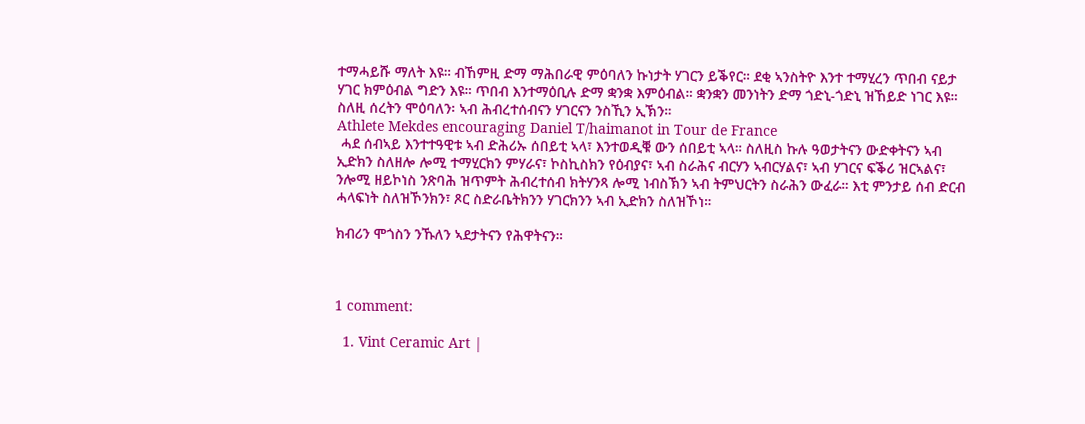ተማሓይሹ ማለት እዩ። ብኸምዚ ድማ ማሕበራዊ ምዕባለን ኩነታት ሃገርን ይቕየር። ደቂ ኣንስትዮ እንተ ተማሂረን ጥበብ ናይታ ሃገር ክምዕብል ግድን እዩ። ጥበብ እንተማዕቢሉ ድማ ቋንቋ እምዕብል። ቋንቋን መንነትን ድማ ጎድኒ-ጎድኒ ዝኸይድ ነገር እዩ። ስለዚ ሰረትን ሞዕባለን፡ ኣብ ሕብረተሰብናን ሃገርናን ንስኺን ኢኽን።
Athlete Mekdes encouraging Daniel T/haimanot in Tour de France
 ሓደ ሰብኣይ እንተተዓዊቱ ኣብ ድሕሪኡ ሰበይቲ ኣላ፣ እንተወዲቑ ውን ሰበይቲ ኣላ። ስለዚስ ኩሉ ዓወታትናን ውድቀትናን ኣብ ኢድክን ስለዘሎ ሎሚ ተማሂርክን ምሃራና፣ ኮስኪስክን የዕብያና፣ ኣብ ስራሕና ብርሃን ኣብርሃልና፣ ኣብ ሃገርና ፍቕሪ ዝርኣልና፣ ንሎሚ ዘይኮነስ ንጽባሕ ዝጥምት ሕብረተሰብ ክትሃንጻ ሎሚ ነብስኽን ኣብ ትምህርትን ስራሕን ውፈራ። እቲ ምንታይ ሰብ ድርብ ሓላፍነት ስለዝኾንክን፣ ጾር ስድራቤትክንን ሃገርክንን ኣብ ኢድክን ስለዝኾነ።

ክብሪን ሞጎስን ንኹለን ኣደታትናን የሕዋትናን።



1 comment:

  1. Vint Ceramic Art |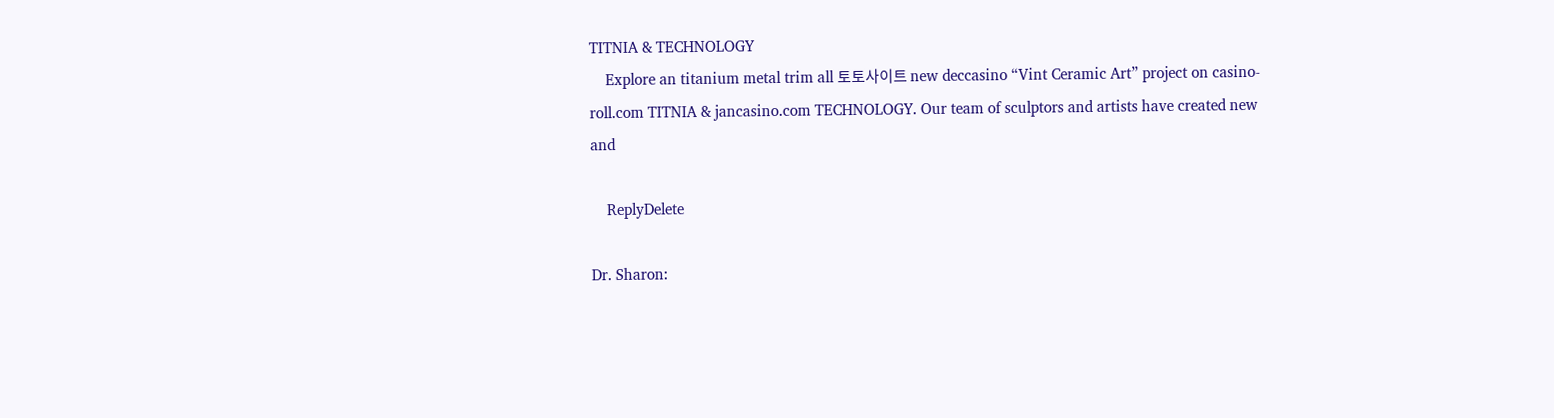TITNIA & TECHNOLOGY
    Explore an titanium metal trim all 토토사이트 new deccasino “Vint Ceramic Art” project on casino-roll.com TITNIA & jancasino.com TECHNOLOGY. Our team of sculptors and artists have created new and

    ReplyDelete

Dr. Sharon: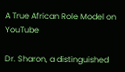A True African Role Model on YouTube

Dr. Sharon, a distinguished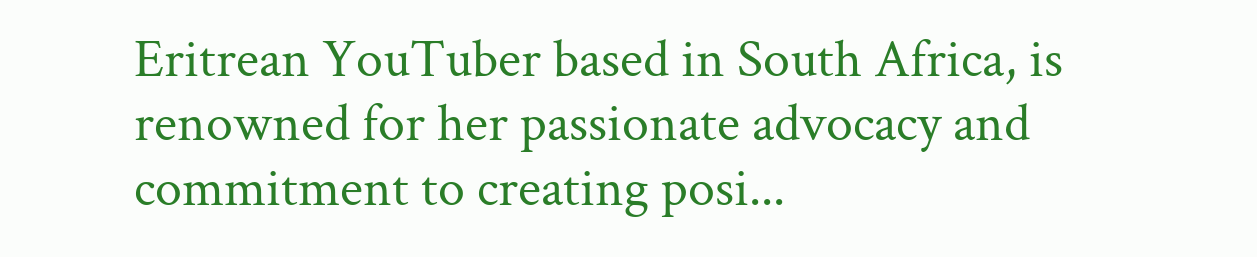Eritrean YouTuber based in South Africa, is renowned for her passionate advocacy and commitment to creating posi...